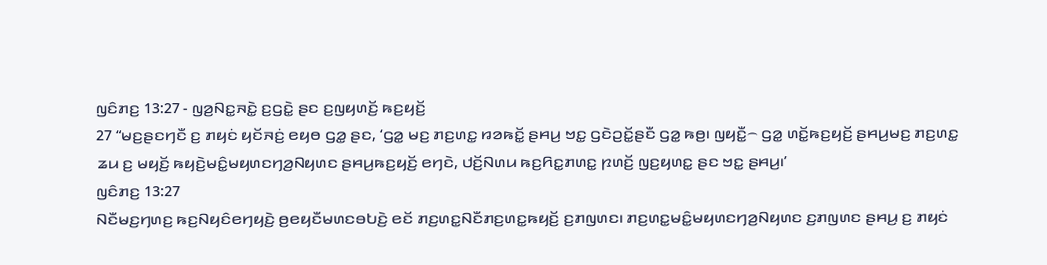ꤜꤢꤨꤊꤢ꤬ 13:27 - ꤜꤤ꤬ꤡꤢ꤭ꤏꤢꤧ꤭ ꤢ꤬ꤞꤢꤧ꤭ ꤔꤢ ꤢ꤬ꤜꤟꤛꤢꤩ꤬ ꤒꤢ꤬ꤟꤢꤩ꤬
27 “ꤗꤢ꤬ꤔꤢꤚꤢꤪ ꤢ꤬ ꤊꤟꤢꤦ ꤟꤢꤩꤏꤢꤦ꤬ ꤕꤟꤥ ꤞꤤ꤭ ꤔꤢ, ‘ꤞꤤ꤭ ꤗꤢ꤬ ꤊꤢ꤬ꤛꤢ꤭ ꤙꤤꤒꤢꤩ꤭ ꤔꤌꤣ꤬ ꤠꤢ꤭ ꤞꤢꤧꤑꤢꤩ꤭ꤔꤢꤪ ꤞꤤ꤭ ꤒꤥ꤬꤯ ꤜꤟꤢꤪ꤭꤮ ꤞꤤ꤭ ꤛꤢꤩ꤭ꤒꤢ꤬ꤟꤢꤩ꤬ ꤔꤌꤣ꤬ꤗꤢ꤬ ꤊꤢ꤬ꤛꤢ꤭ ꤘꤣ ꤢ꤬ ꤗꤟꤢꤩ꤬ ꤒꤟꤢꤧ꤬ꤗꤢꤨ꤭ꤗꤟꤛꤢꤚꤤ꤬ꤡꤟꤛꤢ ꤔꤌꤣ꤬ꤒꤢ꤬ꤟꤢꤩ꤬ ꤕꤚꤢꤧ, ꤓꤢꤩ꤬ꤡꤛꤣ ꤒꤢ꤬ꤖꤢ꤭ꤊꤛꤢ꤭ ꤐꤛꤢꤩ꤬ ꤜꤢ꤬ꤟꤛꤢ꤭ ꤔꤢ ꤠꤢ꤭ ꤔꤌꤣ꤬꤯’
ꤜꤢꤨꤊꤢ꤬ 13:27
ꤡꤢꤪꤗꤢ꤬ꤚꤛꤢ꤬ ꤒꤢ꤬ꤡꤟꤢꤨꤕꤚꤟꤢꤧ꤬ ꤥ꤬ꤕꤟꤢꤪꤗꤛꤢꤋꤝꤢꤧ꤬ ꤕꤢꤩ ꤊꤢ꤬ꤛꤢ꤭ꤡꤢꤪꤊꤢ꤬ꤛꤢ꤭ꤒꤟꤢꤩ꤬ ꤢ꤬ꤊꤜꤛꤢ꤯ ꤊꤢ꤬ꤛꤢ꤭ꤗꤢꤨ꤭ꤗꤟꤛꤢꤚꤤ꤬ꤡꤟꤛꤢ ꤢ꤬ꤊꤜꤛꤢ ꤔꤌꤣ꤬ ꤢ꤬ ꤊꤟꤢꤦ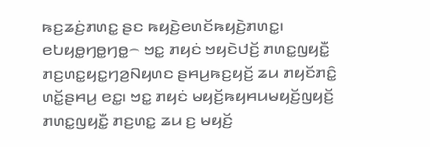ꤒꤢ꤬ꤘꤢꤦ꤬ꤊꤛꤢ꤭ ꤔꤢ ꤒꤟꤢꤧ꤬ꤕꤛꤢꤩꤒꤟꤢꤧ꤬ꤊꤛꤢ꤭꤯
ꤕꤝꤟꤥ꤭ꤚꤥ꤭ꤚꤥ꤭꤮ ꤠꤢ꤭ ꤊꤟꤢꤦ ꤠꤟꤢꤧꤓꤢꤩ꤬ ꤊꤛꤢ꤭ꤜꤟꤢꤪ꤭ ꤊꤢ꤬ꤛꤢ꤭ꤟꤢ꤭ꤚꤤ꤬ꤡꤟꤛꤢ ꤔꤌꤣ꤬ꤒꤢ꤬ꤟꤢꤩ꤬ ꤘꤣ ꤊꤟꤢꤩꤊꤢꤨ꤭ ꤛꤢꤩ꤭ꤔꤌꤣ꤬ ꤕꤢ꤭꤯ ꤠꤢ꤭ ꤊꤟꤢꤦ ꤗꤟꤢꤩ꤬ꤒꤟꤌꤣꤗꤟꤢꤩ꤬ꤜꤟꤢꤩ꤬ ꤊꤛꤢ꤭ꤜꤟꤢꤪ꤭ ꤊꤢ꤬ꤛꤢ꤭ ꤘꤣ ꤢ꤬ ꤗꤟꤢꤩ꤬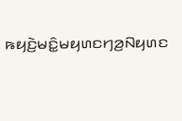ꤒꤟꤢꤧ꤬ꤗꤢꤨ꤭ꤗꤟꤛꤢꤚꤤ꤬ꤡꤟꤛꤢ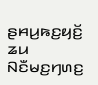ꤔꤌꤣ꤬ꤒꤢ꤬ꤟꤢꤩ꤬ ꤘꤣ ꤡꤢꤪꤗꤢ꤬ꤚꤛꤢ꤬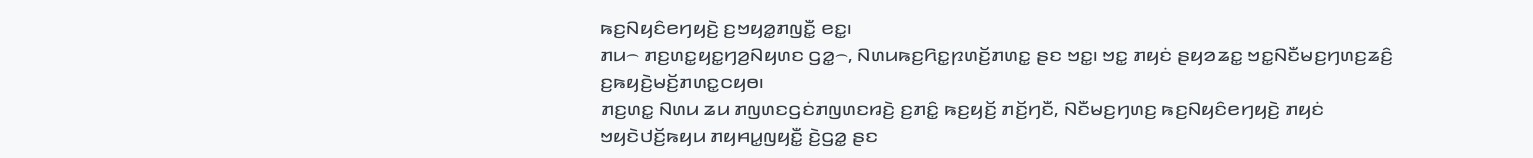ꤒꤢ꤬ꤡꤟꤢꤨꤕꤚꤟꤢꤧ꤬ ꤢ꤬ꤠꤟꤤ꤭ꤊꤜꤢꤪ꤭ ꤕꤢ꤭꤯
ꤊꤣ꤮ ꤊꤢ꤬ꤛꤢ꤭ꤟꤢ꤭ꤚꤤ꤬ꤡꤟꤛꤢ ꤞꤤ꤭꤮, ꤡꤛꤣꤒꤢ꤬ꤖꤢ꤭ꤐꤛꤢꤩ꤬ꤊꤛꤢ꤭ ꤔꤢ ꤠꤢ꤭꤯ ꤠꤢ꤭ ꤊꤟꤢꤦ ꤔꤟꤤꤘꤢ꤭ ꤠꤢ꤭ꤡꤢꤪꤗꤢ꤬ꤚꤛꤢ꤬ꤘꤢꤨ꤬ ꤢ꤬ꤒꤟꤢꤧ꤬ꤗꤢꤩ꤬ꤊꤛꤢ꤭ꤍꤟꤥ꤯
ꤊꤢ꤬ꤛꤢ꤭ ꤡꤛꤣ ꤘꤣ ꤊꤜꤛꤢꤞꤢꤦꤊꤜꤛꤢꤙꤢꤧ꤬ ꤢ꤬ꤊꤢꤨ꤭ ꤒꤢ꤬ꤟꤢꤩ꤬ ꤊꤢꤩ꤬ꤚꤢꤪ, ꤡꤢꤪꤗꤢ꤬ꤚꤛꤢ꤬ ꤒꤢ꤬ꤡꤟꤢꤨꤕꤚꤟꤢꤧ꤬ ꤊꤟꤢꤦ ꤠꤟꤢꤧꤓꤢꤩ꤬ꤒꤟꤣ ꤊꤟꤌꤣ꤭ꤜꤟꤢꤪ꤭ ꤢꤧ꤬ꤞꤤ꤭ ꤔꤢ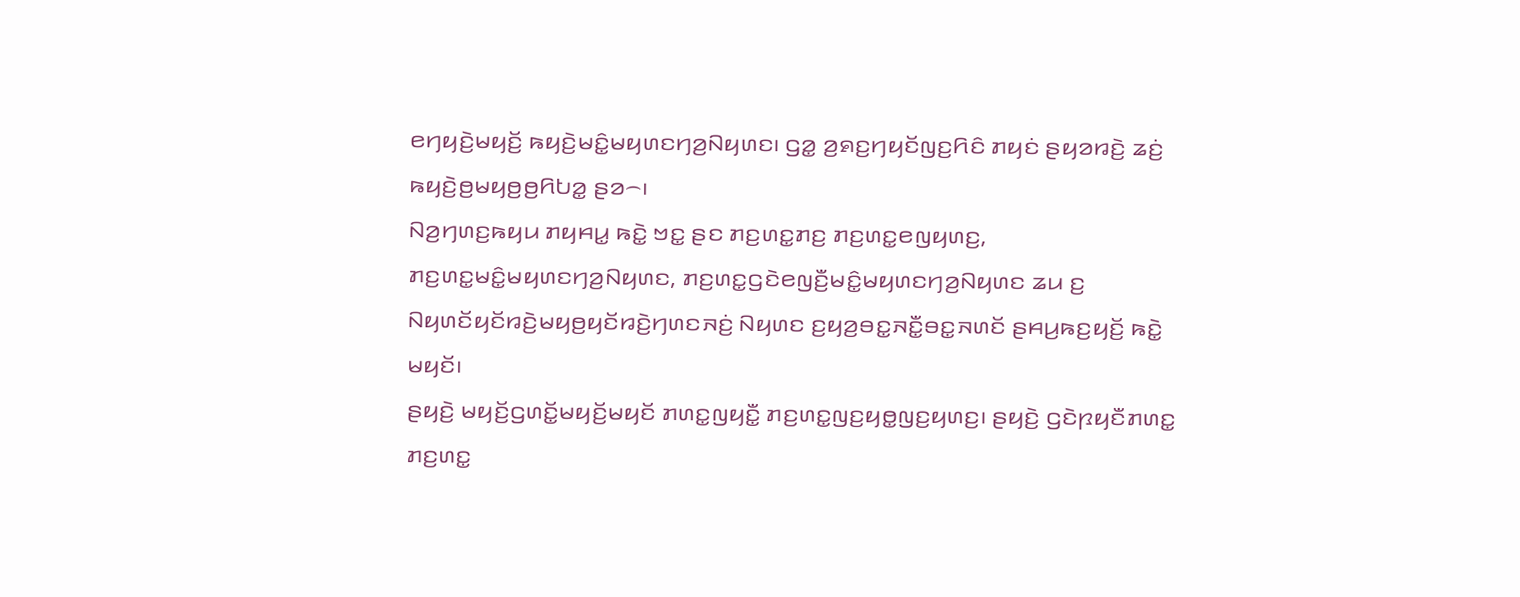ꤕꤚꤟꤢꤧ꤬ꤗꤟꤢꤩ꤬ ꤒꤟꤢꤧ꤬ꤗꤢꤨ꤭ꤗꤟꤛꤢꤚꤤ꤬ꤡꤟꤛꤢ꤯ ꤞꤤ꤭ ꤤ꤬ꤎꤢ꤬ꤚꤟꤢꤩꤜꤢ꤬ꤖꤢꤨ ꤊꤟꤢꤦ ꤔꤟꤤꤙꤢꤧ꤬ ꤘꤢꤦ꤬ ꤒꤟꤢꤧ꤬ꤥ꤬ꤗꤟꤥ꤬ꤥ꤬ꤖꤝꤤ꤭ ꤔꤤ꤮꤯
ꤡꤤ꤬ꤚꤛꤢ꤬ꤒꤟꤣ ꤊꤟꤌꤣ꤭ ꤒꤢꤧ꤭ ꤠꤢ꤭ ꤔꤢ ꤊꤢ꤬ꤛꤢ꤭ꤊꤢ꤬ ꤊꤢ꤬ꤛꤢ꤭ꤕꤜꤟꤛꤢ꤬, ꤊꤢ꤬ꤛꤢ꤭ꤗꤢꤨ꤭ꤗꤟꤛꤢꤚꤤ꤬ꤡꤟꤛꤢ, ꤊꤢ꤬ꤛꤢ꤭ꤞꤢꤧꤕꤜꤢꤪ꤬ꤗꤢꤨ꤭ꤗꤟꤛꤢꤚꤤ꤬ꤡꤟꤛꤢ ꤘꤣ ꤢ꤬ ꤡꤟꤛꤢꤩꤟꤢꤩꤙꤢꤧ꤬ꤗꤟꤥ꤬ꤟꤢꤩꤙꤢꤧ꤬ꤚꤛꤢꤏꤢꤦ꤬ ꤡꤟꤛꤢ ꤢ꤬ꤟꤤ꤬ꤋꤢ꤭ꤏꤢꤪ꤭ꤋꤢ꤭ꤏꤛꤢꤩ ꤔꤌꤣ꤬ꤒꤢ꤬ꤟꤢꤩ꤬ ꤒꤢꤧ꤭ ꤗꤟꤢꤩ꤯
ꤔꤟꤢꤧ꤬ ꤗꤟꤢꤩ꤬ꤞꤛꤢꤩ꤭ꤗꤟꤢꤩ꤬ꤗꤟꤢꤩ ꤊꤛꤢ꤭ꤜꤟꤢꤪ꤭ ꤊꤢ꤬ꤛꤢ꤭ꤜꤢ꤬ꤟꤥ꤭ꤜꤢ꤬ꤟꤛꤢ꤬꤯ ꤔꤟꤢꤧ꤬ ꤞꤢꤧꤐꤟꤢꤪꤊꤛꤢ꤭ ꤊꤢ꤬ꤛꤢ꤭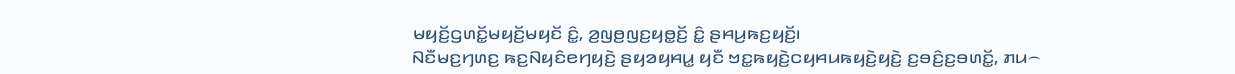ꤗꤟꤢꤩ꤬ꤞꤛꤢꤩ꤭ꤗꤟꤢꤩ꤬ꤗꤟꤢꤩ ꤢꤨ꤭, ꤤ꤬ꤜꤥ꤬ꤜꤢ꤬ꤟꤥ꤭ꤢꤩ꤬ ꤢꤨ꤭ ꤔꤌꤣ꤬ꤒꤢ꤬ꤟꤢꤩ꤬꤯
ꤡꤢꤪꤗꤢ꤬ꤚꤛꤢ꤬ ꤒꤢ꤬ꤡꤟꤢꤨꤕꤚꤟꤢꤧ꤬ ꤔꤟꤤꤟꤌꤣ꤭ ꤟꤢꤪ ꤠꤢ꤭ꤒꤟꤢꤧ꤬ꤍꤟꤌꤣꤒꤟꤢꤧ꤬ꤟꤢꤧ꤬ ꤢ꤬ꤋꤢꤨ꤬ꤢ꤬ꤋꤛꤢꤩ꤭, ꤊꤣ꤮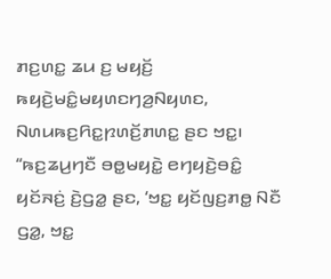ꤊꤢ꤬ꤛꤢ꤭ ꤘꤣ ꤢ꤬ ꤗꤟꤢꤩ꤬ ꤒꤟꤢꤧ꤬ꤗꤢꤨ꤭ꤗꤟꤛꤢꤚꤤ꤬ꤡꤟꤛꤢ, ꤡꤛꤣꤒꤢ꤬ꤖꤢ꤭ꤐꤛꤢꤩ꤬ꤊꤛꤢ꤭ ꤔꤢ ꤠꤢ꤭꤯
“ꤒꤢ꤬ꤘꤣ꤬ꤚꤢꤪ ꤋꤥ꤭ꤗꤟꤢꤧ꤭ ꤕꤚꤟꤢꤧ꤬ꤋꤢꤨ꤭ ꤟꤢꤩꤏꤢꤦ꤬ ꤢꤧ꤬ꤞꤤ꤭ ꤔꤢ, ‘ꤠꤢ꤭ ꤟꤢꤩꤜꤢ꤬ꤊꤥ꤭ ꤡꤢꤪ ꤞꤤ꤭, ꤠꤢ꤭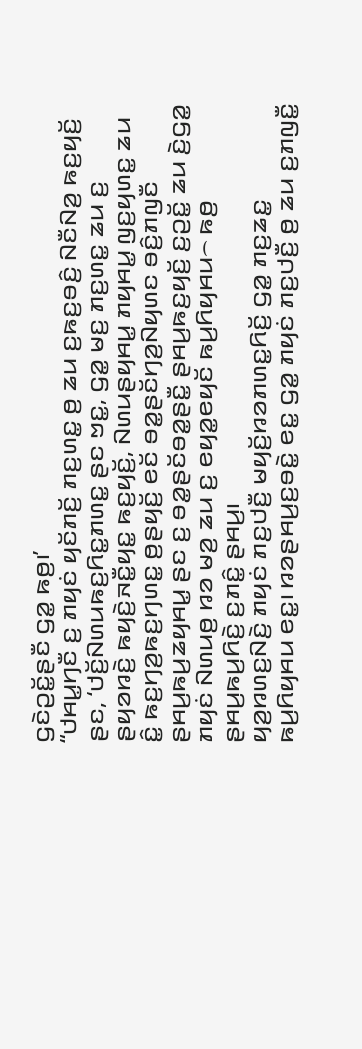ꤞꤢꤧꤑꤢꤩ꤭ꤔꤢꤪ ꤞꤤ꤭ ꤒꤥ꤬꤯’
“ꤓꤌꤣ꤭ꤚꤢꤪ ꤢ꤬ ꤊꤟꤢꤦ ꤟꤢꤩꤊꤢꤩ꤬ ꤊꤢ꤬ꤛꤢ꤭ ꤥ꤬ ꤘꤣ ꤢ꤬ꤒꤢ꤬ꤋꤢꤨ꤬ ꤡꤢꤪꤡꤤ꤬ ꤒꤢ꤬ꤟꤢꤩ꤬ ꤔꤢ, ‘ꤓꤢꤩ꤬ꤡꤛꤣꤒꤢ꤬ꤖꤢ꤭ꤊꤛꤢ꤭ ꤔꤢ ꤠꤢ꤭, ꤞꤤ꤭ ꤗꤢ꤬ ꤊꤢ꤬ꤛꤢ꤭ ꤘꤣ ꤢ꤬ ꤔꤟꤤꤙꤢꤧ꤬ ꤒꤟꤢꤧ꤬ꤏꤢꤪ꤭ꤟꤢ꤭ ꤒꤢ꤬ꤟꤢꤩ꤬, ꤡꤛꤣꤔꤟꤌꤣ꤭ ꤊꤟꤌꤣ꤭ ꤜꤢ꤬ꤟꤛꤢ꤭ ꤘꤣ ꤢꤨ꤭ ꤒꤢ꤬ꤚꤤ꤬ꤒꤢ꤬ꤚꤛꤢ꤭ ꤥ꤬ꤔꤟꤢꤩ꤬ ꤕꤢꤩ ꤋꤤ꤭ꤔꤢꤩꤚꤤ꤬ꤡꤟꤛꤢ ꤋꤢꤨ꤬ꤊꤜꤢꤪ ꤔꤌꤣ꤬ꤒꤣ꤬ꤘꤟꤌꤣ꤭ ꤔꤢ ꤢ꤬ ꤋꤤ꤭ꤔꤢꤩꤋꤤ꤭ꤔꤢꤪ꤭ ꤔꤌꤣ꤬ꤒꤢ꤬ꤟꤢꤩ꤬ ꤢ꤬ꤑꤢꤩ꤭ ꤘꤣ ꤢꤧ꤬ꤞꤤ꤭ ꤊꤟꤢꤦ ꤡꤛꤣꤥ꤬ ꤙꤤ ꤗꤤ꤬ ꤘꤣ ꤢ꤬ ꤕꤟꤤ꤭ꤕꤟꤢꤩ ꤒꤣ꤬ꤖꤟꤌꤣ꤮ ꤒꤥ꤬ ꤔꤌꤣ꤬ꤒꤣ꤬ꤖꤢꤧ꤬ ꤢ꤬ꤊꤢꤨ꤭ ꤔꤌꤣ꤬꤯
ꤟꤤ꤬ꤙꤛꤢ꤬ꤡꤢꤧ꤬ ꤊꤟꤢꤦ ꤊꤢ꤬ꤓꤢꤪ꤬ ꤗꤟꤢꤩ꤬ꤙꤤꤊꤛꤢ꤭ꤖꤢꤩ꤬ ꤞꤤ꤭ ꤊꤢ꤬ꤘꤢ꤭ ꤒꤣ꤬ꤖꤟꤌꤣ ꤕꤢ꤭꤯ ꤙꤤꤔꤌꤣ꤬ꤢ꤬ꤋꤢꤧ꤭ ꤕꤢ꤭ ꤞꤤ꤭ ꤊꤟꤢꤦ ꤊꤢ꤬ꤓꤢꤪ꤬ ꤥ꤬ ꤘꤣ ꤢ꤬ꤊꤜꤢꤪ꤭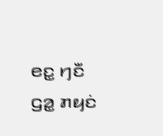ꤕꤢ꤭ ꤚꤢꤪ ꤞꤤ꤭ ꤊꤟꤢꤦ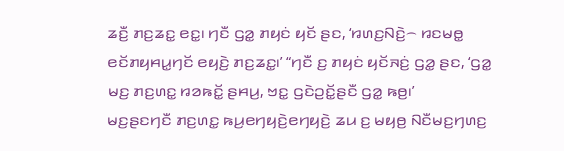ꤘꤢꤪ꤬ ꤊꤢ꤬ꤘꤢ꤭ ꤕꤢ꤭꤯ ꤚꤢꤪ ꤞꤤ꤭ ꤊꤟꤢꤦ ꤟꤢꤩ ꤔꤢ, ‘ꤙꤛꤢ꤬ꤡꤢꤧ꤬꤮ ꤙꤢꤗꤥ꤭ ꤕꤢꤩꤊꤟꤌꤣ꤭ꤚꤢꤩ ꤕꤟꤢꤧ꤬ ꤊꤢ꤬ꤘꤢ꤭꤯’ “ꤚꤢꤪ ꤢ꤬ ꤊꤟꤢꤦ ꤟꤢꤩꤏꤢꤦ꤬ ꤞꤤ꤭ ꤔꤢ, ‘ꤞꤤ꤭ ꤗꤢ꤬ ꤊꤢ꤬ꤛꤢ꤭ ꤙꤤꤒꤢꤩ꤭ ꤔꤌꤣ꤬, ꤠꤢ꤭ ꤞꤢꤧꤑꤢꤩ꤭ꤔꤢꤪ ꤞꤤ꤭ ꤒꤥ꤬꤯’
ꤗꤢ꤬ꤔꤢꤚꤢꤪ ꤊꤢ꤬ꤛꤢ꤭ ꤒꤣ꤬ꤕꤚꤟꤢꤧ꤬ꤕꤚꤟꤢꤧ꤬ ꤘꤣ ꤢ꤬ ꤗꤟꤥ꤬ ꤡꤢꤪꤗꤢ꤬ꤚꤛꤢ꤬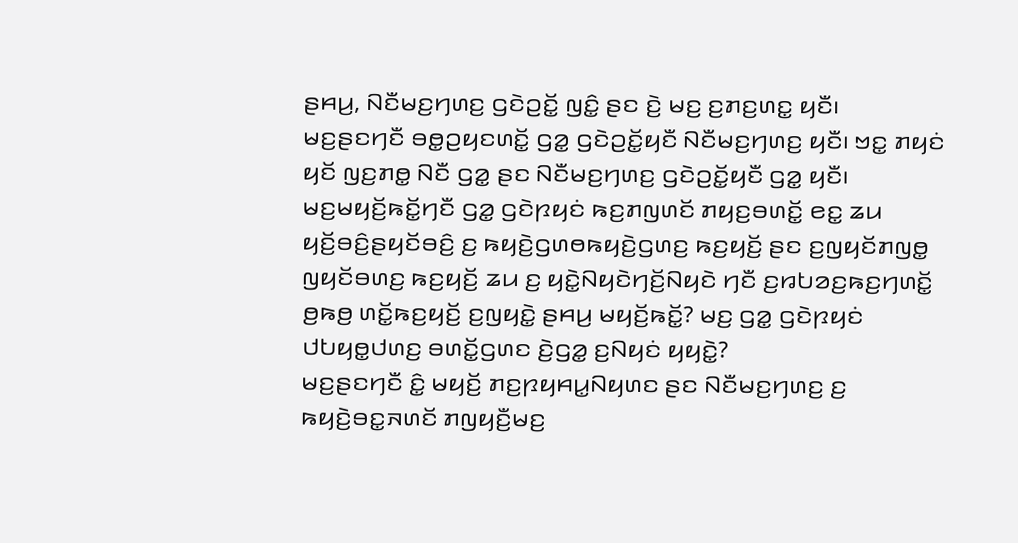ꤔꤌꤣ꤬, ꤡꤢꤪꤗꤢ꤬ꤚꤛꤢ꤬ ꤞꤢꤧꤑꤢꤩ꤭ ꤜꤢꤨ꤭ ꤔꤢ ꤢꤧ꤬ ꤗꤢ꤬ ꤢ꤬ꤊꤢ꤬ꤛꤢ꤭ ꤟꤢꤪ꤯
ꤗꤢ꤬ꤔꤢꤚꤢꤪ ꤋꤥ꤭ꤑꤟꤢꤛꤢꤩ꤭ ꤞꤤ꤭ ꤞꤢꤧꤑꤢꤩ꤭ꤟꤢꤪ ꤡꤢꤪꤗꤢ꤬ꤚꤛꤢ꤬ ꤟꤢꤪ꤯ ꤠꤢ꤭ ꤊꤟꤢꤦ ꤟꤢꤩ ꤜꤢ꤬ꤊꤥ꤭ ꤡꤢꤪ ꤞꤤ꤭ ꤔꤢ ꤡꤢꤪꤗꤢ꤬ꤚꤛꤢ꤬ ꤞꤢꤧꤑꤢꤩ꤭ꤟꤢꤪ ꤞꤤ꤭ ꤟꤢꤪ꤯ ꤗꤢ꤬ꤗꤟꤢꤩ꤬ꤒꤢꤩ꤭ꤚꤢꤪ ꤞꤤ꤭ ꤞꤢꤧꤐꤟꤢꤦ ꤒꤢ꤬ꤊꤜꤛꤢꤩ ꤊꤟꤢ꤬ꤋꤛꤢꤩ꤭ ꤕꤢ꤭ ꤘꤣ ꤟꤢꤩ꤬ꤋꤢꤨ꤬ꤔꤟꤢꤩꤋꤢꤨ꤬ ꤢ꤬ ꤒꤟꤢꤧ꤬ꤞꤛꤥꤒꤟꤢꤧ꤬ꤞꤛꤢ꤬ ꤒꤢ꤬ꤟꤢꤩ꤬ ꤔꤢ ꤢ꤬ꤜꤟꤢꤩꤊꤜꤥ꤭ ꤜꤟꤢꤩꤋꤛꤢ꤬ ꤒꤢ꤬ꤟꤢꤩ꤬ ꤘꤣ ꤢ꤬ ꤟꤢꤧ꤭ꤡꤟꤢꤧꤚꤢꤩ꤬ꤡꤟꤢꤧ ꤚꤢꤪ ꤢ꤬ꤙꤝꤤꤢ꤬ꤒꤢ꤬ꤚꤛꤢꤩ꤭ ꤥ꤬ꤒꤥ꤬ ꤛꤢꤩ꤭ꤒꤢ꤬ꤟꤢꤩ꤬ ꤢ꤬ꤜꤟꤢꤧ꤭ ꤔꤌꤣ꤬ ꤗꤟꤢꤩ꤬ꤒꤢꤩ꤭? ꤗꤢ꤬ ꤞꤤ꤭ ꤞꤢꤧꤐꤟꤢꤦ ꤓꤝꤟꤥ꤭ꤓꤛꤢ꤬ ꤋꤛꤢꤩ꤭ꤞꤛꤢ ꤢꤧ꤬ꤞꤤ꤭ ꤢ꤬ꤡꤟꤢꤦ ꤟꤟꤢꤧ꤭?
ꤗꤢ꤬ꤔꤢꤚꤢꤪ ꤢꤨ꤭ ꤗꤟꤢꤩ꤬ ꤊꤢ꤬ꤐꤟꤌꤣ꤭ꤡꤟꤛꤢ ꤔꤢ ꤡꤢꤪꤗꤢ꤬ꤚꤛꤢ꤬ ꤢ꤬ ꤒꤟꤢꤧ꤬ꤋꤢ꤭ꤏꤛꤢꤩ ꤊꤜꤟꤢꤪ꤬ꤗꤢ꤬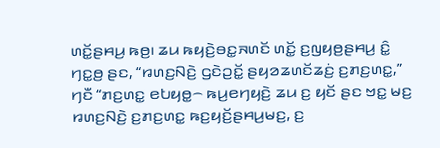ꤛꤢꤩ꤭ꤔꤌꤣ꤬ ꤒꤥ꤬꤯ ꤘꤣ ꤒꤟꤢꤧ꤬ꤋꤢ꤭ꤏꤛꤢꤩ ꤛꤢꤩ꤭ ꤢ꤬ꤜꤟꤥ꤬ꤔꤌꤣ꤬ ꤢꤨ꤭ ꤚꤢ꤭ꤥ꤬ ꤔꤢ, “ꤙꤛꤢ꤬ꤡꤢꤧ꤬ ꤞꤢꤧꤑꤢꤩ꤭ ꤔꤟꤤꤘꤛꤢꤩꤘꤢꤦ꤬ ꤢ꤬ꤊꤢ꤬ꤛꤢ꤭,” ꤚꤢꤪ “ꤊꤢ꤬ꤛꤢ꤭ ꤕꤝꤟꤥ꤭꤮ ꤒꤣ꤬ꤕꤚꤟꤢꤧ꤬ ꤘꤣ ꤢ꤬ ꤟꤢꤩ ꤔꤢ ꤠꤢ꤭ ꤗꤢ꤬ ꤙꤛꤢ꤬ꤡꤢꤧ꤬ ꤢ꤬ꤊꤢ꤬ꤛꤢ꤭ ꤒꤢ꤬ꤟꤢꤩ꤬ꤔꤌꤣ꤬ꤗꤢ꤬, ꤢ꤬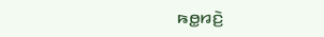ꤒꤥ꤭ꤙꤢꤧ꤬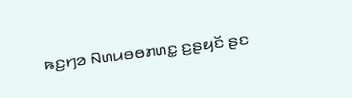ꤒꤢ꤬ꤚꤤ ꤡꤛꤣꤋꤥꤊꤛꤢ꤭ ꤢ꤬ꤔꤟꤢꤩ ꤔꤢ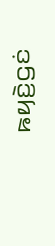ꤒꤟꤢꤧ꤬ꤞꤢꤦ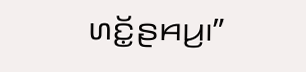ꤛꤢꤩ꤭ꤔꤌꤣ꤬꤯”